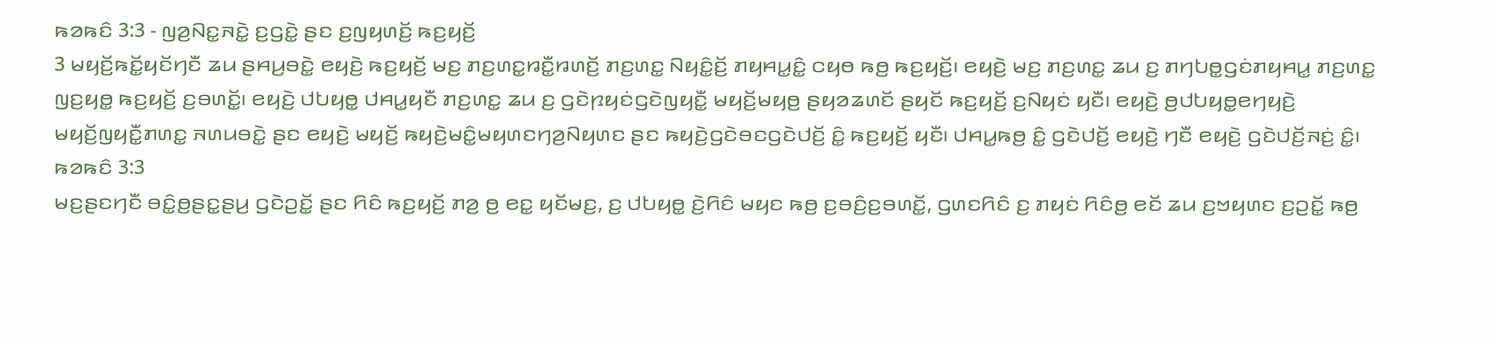ꤒꤤꤒꤢꤨ 3:3 - ꤜꤤ꤬ꤡꤢ꤭ꤏꤢꤧ꤭ ꤢ꤬ꤞꤢꤧ꤭ ꤔꤢ ꤢ꤬ꤜꤟꤛꤢꤩ꤬ ꤒꤢ꤬ꤟꤢꤩ꤬
3 ꤗꤟꤢꤩ꤬ꤒꤢꤩ꤭ꤟꤢꤩꤚꤢꤪ ꤘꤣ ꤔꤌꤣ꤬ꤋꤢꤧ꤭ ꤕꤟꤢꤧ꤬ ꤒꤢ꤬ꤟꤢꤩ꤬ ꤗꤢ꤬ ꤊꤢ꤬ꤛꤢ꤭ꤙꤢꤪ꤭ꤙꤛꤢꤩ꤬ ꤊꤢ꤬ꤛꤢ꤭ ꤡꤟꤢꤨ꤭ꤢꤩ꤬ ꤊꤟꤌꤣ꤭ꤢꤨ꤭ ꤍꤟꤥ ꤒꤥ꤬ ꤒꤢ꤬ꤟꤢꤩ꤬꤯ ꤕꤟꤢꤧ꤬ ꤗꤢ꤬ ꤊꤢ꤬ꤛꤢ꤭ ꤘꤣ ꤢ꤬ ꤊꤚꤝꤥ꤭ꤞꤢꤦꤊꤟꤌꤣ꤭ ꤊꤢ꤬ꤛꤢ꤭ ꤜꤢ꤬ꤟꤥ꤭ ꤒꤢ꤬ꤟꤢꤩ꤬ ꤢ꤬ꤋꤛꤢꤩ꤭꤯ ꤕꤟꤢꤧ꤬ ꤓꤝꤟꤥ꤭ ꤓꤌꤣ꤭ꤟꤢꤪ ꤊꤢ꤬ꤛꤢ꤭ ꤘꤣ ꤢ꤬ ꤞꤢꤧꤐꤟꤢꤦꤞꤢꤧꤜꤟꤢꤪ꤭ ꤗꤟꤢꤩ꤬ꤗꤟꤥ꤬ ꤔꤟꤤꤘꤛꤢꤩ ꤔꤟꤢꤩ ꤒꤢ꤬ꤟꤢꤩ꤬ ꤢ꤬ꤡꤟꤢꤦ ꤟꤢꤪ꤯ ꤕꤟꤢꤧ꤬ ꤥ꤬ꤓꤝꤟꤥ꤭ꤕꤚꤟꤢꤧ꤬ ꤗꤟꤢꤩ꤬ꤜꤟꤢꤪ꤭ꤊꤛꤢ꤭ ꤏꤛꤣꤋꤢꤧ꤭ ꤔꤢ ꤕꤟꤢꤧ꤬ ꤗꤟꤢꤩ꤬ ꤒꤟꤢꤧ꤬ꤗꤢꤨ꤭ꤗꤟꤛꤢꤚꤤ꤬ꤡꤟꤛꤢ ꤔꤢ ꤒꤟꤢꤧ꤬ꤞꤢꤧꤋꤢꤞꤢꤧꤓꤢꤩ꤬ ꤢꤨ꤭ ꤒꤢ꤬ꤟꤢꤩ꤬ ꤟꤢꤪ꤯ ꤓꤌꤣ꤭ꤒꤥ꤬ ꤢꤨ꤭ ꤞꤢꤧꤓꤢꤩ꤬ ꤕꤟꤢꤧ꤬ ꤚꤢꤪ ꤕꤟꤢꤧ꤬ ꤞꤢꤧꤓꤢꤩ꤬ꤏꤢꤦ꤬ ꤢꤨ꤭꤯
ꤒꤤꤒꤢꤨ 3:3
ꤗꤢ꤬ꤔꤢꤚꤢꤪ ꤋꤢꤨ꤭ꤥ꤬ꤔꤢ꤭ꤔꤣ꤬ ꤞꤢꤧꤑꤢꤩ꤭ ꤔꤢ ꤖꤢꤨ ꤒꤢ꤬ꤟꤢꤩ꤬ ꤊꤤ꤬ ꤥ꤬ ꤕꤢ꤭ ꤟꤢꤩꤗꤢ꤬, ꤢ꤬ ꤓꤝꤟꤥ꤭ ꤢꤧ꤬ꤖꤢꤨ ꤗꤟꤢ ꤒꤥ꤬ ꤢ꤬ꤋꤢꤨ꤬ꤢ꤬ꤋꤛꤢꤩ꤭, ꤞꤛꤢꤖꤢꤨ ꤢ꤬ ꤊꤟꤢꤦ ꤖꤢꤨꤥ꤬ ꤕꤢꤩ ꤘꤣ ꤢ꤬ꤠꤟꤛꤢ ꤢ꤬ꤑꤢꤩ꤭ ꤒꤥ꤬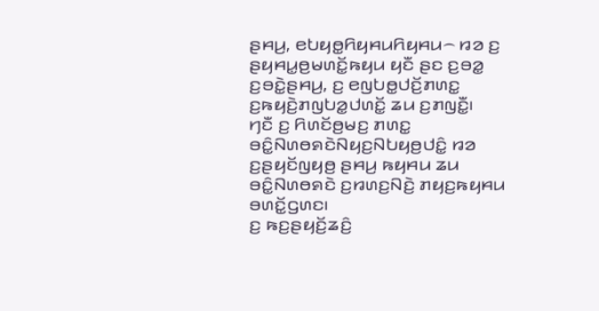ꤔꤌꤣ꤬, ꤕꤝꤟꤥ꤭ꤖꤟꤌꤣꤖꤟꤌꤣ꤮ ꤙꤤ ꤢ꤬ ꤔꤟꤌꤣ꤭ꤥ꤬ꤗꤛꤢꤩ꤭ꤒꤟꤣ ꤟꤢꤪ ꤔꤢ ꤢ꤬ꤋꤤ꤭ ꤢ꤬ꤋꤢꤧ꤭ꤔꤌꤣ꤬, ꤢ꤬ ꤕꤜꤝꤥ꤭ꤓꤢꤩ꤬ꤊꤛꤢ꤭ ꤢ꤬ꤒꤟꤢꤧ꤬ꤊꤜꤝꤤ꤭ꤓꤛꤢꤩ꤭ ꤘꤣ ꤢ꤬ꤊꤜꤢꤪ꤭꤯
ꤚꤢꤪ ꤢ꤬ ꤖꤛꤢꤩꤥ꤬ꤗꤢ꤬ ꤊꤛꤢ꤭ ꤋꤢꤨ꤭ꤡꤛꤥꤎꤢꤧꤡꤟꤢ꤬ꤡꤝꤟꤥ꤬ꤓꤢꤨ꤭ ꤙꤤ ꤢ꤬ꤔꤟꤢꤩꤜꤟꤥ꤬ ꤔꤌꤣ꤬ ꤒꤟꤌꤣ ꤘꤣ ꤋꤢꤨ꤭ꤡꤛꤥꤎꤢꤧ ꤢ꤬ꤙꤛꤢ꤬ꤡꤢꤧ꤬ ꤊꤟꤢ꤬ꤒꤟꤌꤣ ꤋꤛꤢꤩ꤭ꤞꤛꤢ꤯
ꤢ꤬ ꤒꤢ꤬ꤔꤟꤢꤩ꤬ꤘꤢꤨ꤬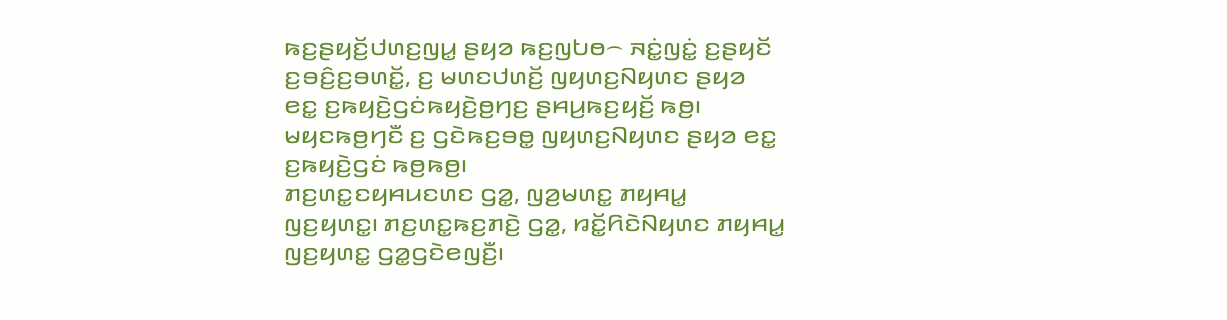ꤒꤢ꤬ꤔꤟꤢꤩ꤬ꤓꤛꤢ꤬ꤜꤣ꤭ ꤔꤟꤤ ꤒꤢ꤬ꤜꤝꤥ꤮ ꤏꤢꤦ꤭ꤜꤢꤦ꤭ ꤢ꤬ꤔꤟꤢꤩ ꤢ꤬ꤋꤢꤨ꤬ꤢ꤬ꤋꤛꤢꤩ꤭, ꤢ꤬ ꤗꤛꤢꤓꤛꤢꤩ꤬ ꤜꤟꤛꤢ꤬ꤡꤟꤛꤢ ꤔꤟꤤ ꤕꤢ꤭ ꤢ꤬ꤒꤟꤢꤧ꤬ꤞꤢꤦꤒꤟꤢꤧ꤬ꤥ꤬ꤚꤢ꤬ ꤔꤌꤣ꤬ꤒꤢ꤬ꤟꤢꤩ꤬ ꤒꤥ꤬꤯ ꤗꤟꤢꤒꤥ꤬ꤚꤢꤪ ꤢ꤬ ꤞꤢꤧꤒꤢ꤬ꤋꤥ꤭ ꤜꤟꤛꤢ꤬ꤡꤟꤛꤢ ꤔꤟꤤ ꤕꤢ꤭ ꤢ꤬ꤒꤟꤢꤧ꤬ꤞꤢꤦ ꤒꤥ꤬ꤒꤥ꤬꤯
ꤊꤢ꤬ꤛꤢ꤭ꤢꤟꤌꤣꤢꤛꤢ ꤞꤤ꤭, ꤜꤤ꤬ꤗꤛꤢ꤭ ꤊꤟꤌꤣ꤭ ꤜꤢ꤬ꤟꤛꤢ꤭꤯ ꤊꤢ꤬ꤛꤢ꤭ꤒꤢ꤬ꤊꤢꤧ꤬ ꤞꤤ꤭, ꤙꤢꤩ꤭ꤖꤢꤧꤡꤟꤛꤢ ꤊꤟꤌꤣ꤭ ꤜꤢ꤬ꤟꤛꤢ꤭ ꤞꤤ꤭ꤞꤢꤧꤕꤜꤢꤪ꤬꤯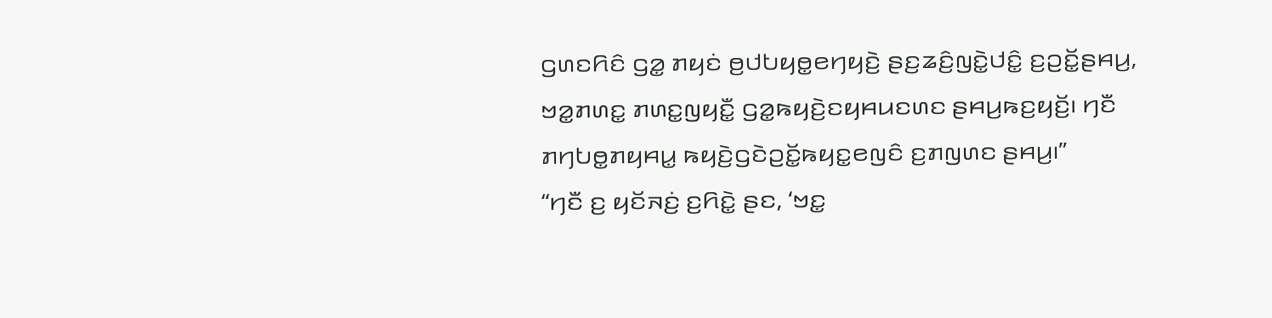ꤞꤛꤢꤖꤢꤨ ꤞꤤ꤭ ꤊꤟꤢꤦ ꤥ꤬ꤓꤝꤟꤥ꤭ꤕꤚꤟꤢꤧ꤬ ꤔꤢ꤬ꤘꤢꤨ꤬ꤜꤢꤧ꤭ꤓꤢꤨ꤭ ꤢ꤬ꤑꤢꤩ꤭ꤔꤌꤣ꤬, ꤠꤤ꤭ꤊꤛꤢ꤭ ꤊꤛꤢ꤭ꤜꤟꤢꤪ꤭ ꤞꤤ꤭ꤒꤟꤢꤧ꤬ꤢꤟꤌꤣꤢꤛꤢ ꤔꤌꤣ꤬ꤒꤢ꤬ꤟꤢꤩ꤬꤯ ꤚꤢꤪ ꤊꤚꤝꤥ꤭ꤊꤟꤌꤣ꤭ ꤒꤟꤢꤧ꤬ꤞꤢꤧꤑꤢꤩ꤭ꤒꤟꤢ꤭ꤕꤜꤢꤨ ꤢ꤬ꤊꤜꤛꤢ ꤔꤌꤣ꤬꤯”
“ꤚꤢꤪ ꤢ꤬ ꤟꤢꤩꤏꤢꤦ꤬ ꤢ꤬ꤖꤢꤧ꤭ ꤔꤢ, ‘ꤠꤢ꤭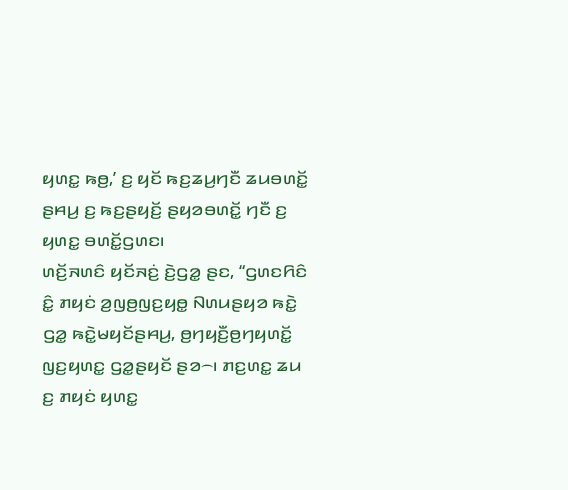ꤟꤛꤢ꤭ ꤒꤥ꤬,’ ꤢ꤬ ꤟꤢꤩ ꤒꤢ꤬ꤘꤣ꤬ꤚꤢꤪ ꤘꤣꤋꤛꤢꤩ꤭ ꤔꤌꤣ꤬ ꤢ꤬ ꤒꤢ꤬ꤔꤟꤢꤩ꤬ ꤔꤟꤤꤋꤛꤢꤩ꤭ ꤚꤢꤪ ꤢ꤬ ꤟꤛꤢ꤭ ꤋꤛꤢꤩ꤭ꤞꤛꤢ꤯
ꤛꤢꤩ꤬ꤏꤛꤢꤨ ꤟꤢꤩꤏꤢꤦ꤬ ꤢꤧ꤬ꤞꤤ꤭ ꤔꤢ, “ꤞꤛꤢꤖꤢꤨ ꤢꤨ꤭ ꤊꤟꤢꤦ ꤤ꤬ꤜꤥ꤬ꤜꤢ꤬ꤟꤥ꤭ ꤡꤛꤣꤔꤟꤤ ꤒꤢꤧ꤭ ꤞꤤ꤭ ꤒꤢꤧ꤭ꤗꤟꤢꤩꤔꤌꤣ꤬, ꤥ꤬ꤚꤟꤢꤪ꤬ꤥ꤬ꤚꤟꤛꤢꤩ꤭ ꤜꤢ꤬ꤟꤛꤢ꤭ ꤞꤤ꤭ꤔꤟꤢꤩ ꤔꤤ꤮꤯ ꤊꤢ꤬ꤛꤢ꤭ ꤘꤣ ꤢ꤬ ꤊꤟꤢꤦ ꤟꤛꤢ꤭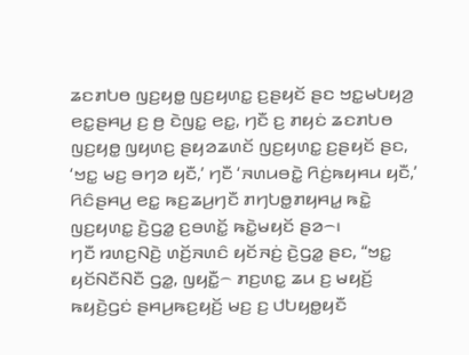ꤘꤢꤊꤝꤥ ꤜꤢ꤬ꤟꤥ꤭ ꤜꤢ꤬ꤟꤛꤢ꤭ ꤢ꤬ꤔꤟꤢꤩ ꤔꤢ ꤠꤢ꤭ꤗꤝꤟꤤ꤬ ꤕꤢ꤭ꤔꤌꤣ꤬ ꤢ꤬ ꤥ꤬ ꤢꤧꤜꤢ꤭ ꤕꤢ꤭, ꤚꤢꤪ ꤢ꤬ ꤊꤟꤢꤦ ꤘꤢꤊꤝꤥ ꤜꤢ꤬ꤟꤥ꤭ ꤜꤟꤛꤢ꤬ ꤔꤟꤤꤘꤛꤢꤩ ꤜꤢ꤬ꤟꤛꤢ꤭ ꤢ꤬ꤔꤟꤢꤩ ꤔꤢ, ‘ꤠꤢ꤭ ꤗꤢ꤬ ꤋꤚꤤ ꤟꤢꤪ,’ ꤚꤢꤪ ‘ꤏꤛꤣꤋꤢꤧ꤭ ꤖꤢꤦ꤬ꤒꤟꤌꤣ ꤟꤢꤪ,’ ꤖꤢꤨꤔꤌꤣ꤬ ꤕꤢ꤭ ꤒꤢ꤬ꤘꤣ꤬ꤚꤢꤪ ꤊꤚꤝꤥ꤭ꤊꤟꤌꤣ꤭ ꤒꤢꤧ꤭ ꤜꤢ꤬ꤟꤛꤢ꤭ ꤢꤧ꤬ꤞꤤ꤭ ꤢ꤬ꤋꤛꤢꤩ꤭ ꤒꤢꤧ꤭ꤗꤟꤢꤩ ꤔꤤ꤮꤯
ꤚꤢꤪ ꤙꤛꤢ꤬ꤡꤢꤧ꤬ ꤛꤢꤩ꤬ꤏꤛꤢꤨ ꤟꤢꤩꤏꤢꤦ꤬ ꤢꤧ꤬ꤞꤤ꤭ ꤔꤢ, “ꤠꤢ꤭ ꤟꤢꤩꤡꤢꤪꤡꤢꤪ ꤞꤤ꤭, ꤜꤟꤢꤪ꤭꤮ ꤊꤢ꤬ꤛꤢ꤭ ꤘꤣ ꤢ꤬ ꤗꤟꤢꤩ꤬ ꤒꤟꤢꤧ꤬ꤞꤢꤦ ꤔꤌꤣ꤬ꤒꤢ꤬ꤟꤢꤩ꤬ ꤗꤢ꤬ ꤢ꤬ ꤓꤝꤟꤥ꤭ꤟꤢꤪ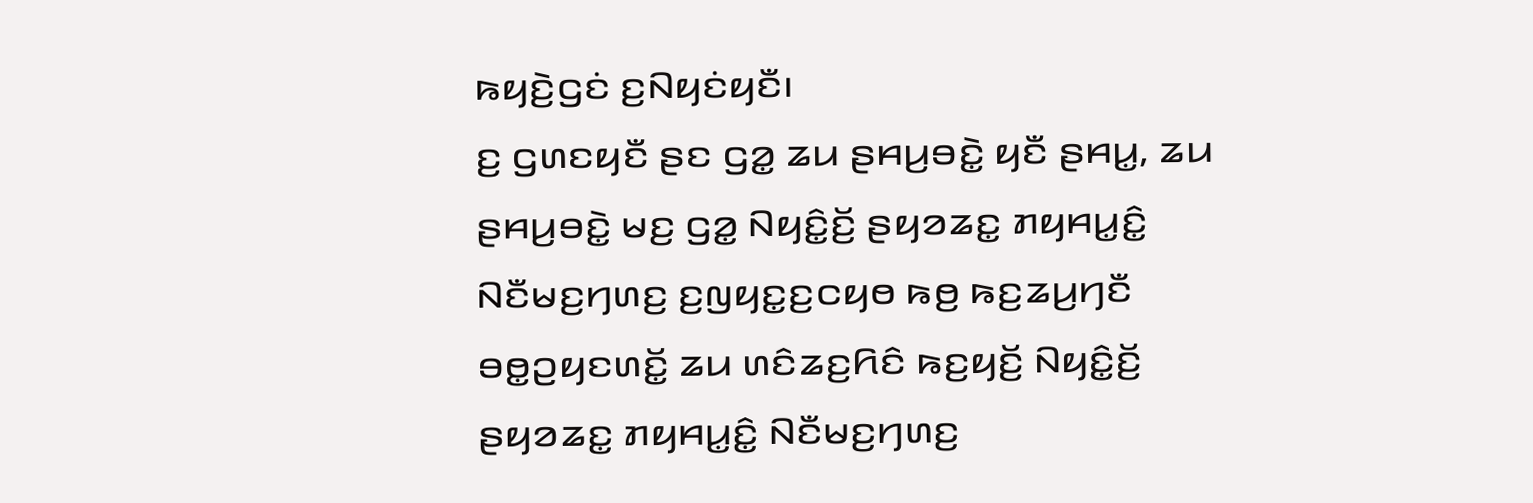ꤒꤟꤢꤧ꤬ꤞꤢꤦ ꤢ꤬ꤡꤟꤢꤦꤟꤢꤪ꤯
ꤢ꤬ ꤞꤛꤢꤟꤢꤪ ꤔꤢ ꤞꤤ꤭ ꤘꤣ ꤔꤌꤣ꤬ꤋꤢꤧ꤭ ꤟꤢꤪ ꤔꤌꤣ꤭, ꤘꤣ ꤔꤌꤣ꤬ꤋꤢꤧ꤭ ꤗꤢ꤬ ꤞꤤ꤭ ꤡꤟꤢꤨ꤭ꤢꤩ꤬ ꤔꤟꤤꤘꤢ꤭ ꤊꤟꤌꤣ꤭ꤢꤨ꤭ ꤡꤢꤪꤗꤢ꤬ꤚꤛꤢ꤬ ꤢ꤬ꤜꤟꤢ꤭ꤢ꤬ꤍꤟꤥ ꤒꤥ꤬ ꤒꤢ꤬ꤘꤣ꤬ꤚꤢꤪ ꤋꤥ꤭ꤑꤟꤢꤛꤢꤩ꤭ ꤘꤣ ꤛꤢꤨꤘꤢ꤬ꤖꤢꤨ ꤒꤢ꤬ꤟꤢꤩ꤬ ꤡꤟꤢꤨ꤭ꤢꤩ꤬ ꤔꤟꤤꤘꤢ꤭ ꤊꤟꤌꤣ꤭ꤢꤨ꤭ ꤡꤢꤪꤗꤢ꤬ꤚꤛꤢ꤬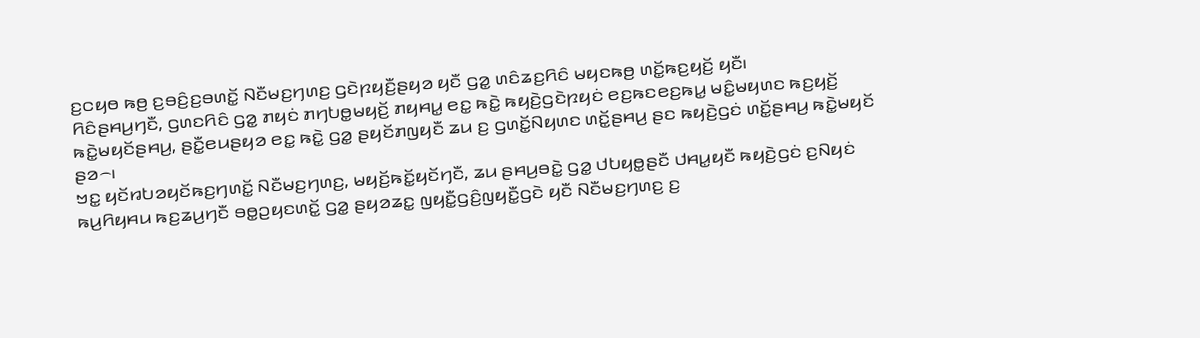ꤢ꤬ꤍꤟꤥ ꤒꤥ꤬ ꤢ꤬ꤋꤢꤨ꤬ꤢ꤬ꤋꤛꤢꤩ꤭ ꤡꤢꤪꤗꤢ꤬ꤚꤛꤢ꤬ ꤞꤢꤧꤐꤟꤢꤪ꤬ꤔꤟꤤ ꤟꤢꤪ ꤞꤤ꤭ ꤛꤢꤨꤘꤢ꤬ꤖꤢꤨ ꤗꤟꤢꤒꤥ꤬ ꤛꤢꤩ꤭ꤒꤢ꤬ꤟꤢꤩ꤬ ꤟꤢꤪ꤯
ꤖꤢꤨꤔꤌꤣ꤬ꤚꤢꤪ, ꤞꤛꤢꤖꤢꤨ ꤞꤤ꤭ ꤊꤟꤢꤦ ꤊꤚꤝꤥ꤭ꤗꤟꤢꤩ꤬ ꤊꤟꤌꤣ꤭ ꤕꤢ꤭ ꤒꤢꤧ꤭ ꤒꤟꤢꤧ꤬ꤞꤢꤧꤐꤟꤢꤦ ꤕꤢ꤬ꤒꤢꤕꤢ꤬ꤒꤣ꤭ ꤗꤢꤨ꤭ꤗꤟꤛꤢ ꤒꤢ꤬ꤟꤢꤩ꤬ ꤒꤢꤧ꤭ꤗꤟꤢꤩꤔꤌꤣ꤬, ꤔꤢꤪ꤭ꤕꤣꤔꤟꤤ ꤕꤢ꤭ ꤒꤢꤧ꤭ ꤞꤤ꤭ ꤔꤟꤢꤩꤊꤜꤟꤢꤪ ꤘꤣ ꤢ꤬ ꤞꤛꤢꤩ꤭ꤡꤟꤛꤢ ꤛꤢꤩ꤭ꤔꤌꤣ꤬ ꤔꤢ ꤒꤟꤢꤧ꤬ꤞꤢꤦ ꤛꤢꤩ꤭ꤔꤌꤣ꤬ ꤒꤢꤧ꤭ꤗꤟꤢꤩ ꤔꤤ꤮꤯
ꤠꤢ꤭ ꤟꤢꤩꤙꤝꤤꤟꤢꤩꤒꤢ꤬ꤚꤛꤢꤩ꤭ ꤡꤢꤪꤗꤢ꤬ꤚꤛꤢ꤬, ꤗꤟꤢꤩ꤬ꤒꤢꤩ꤭ꤟꤢꤩꤚꤢꤪ, ꤘꤣ ꤔꤌꤣ꤬ꤋꤢꤧ꤭ ꤞꤤ꤭ ꤓꤝꤟꤥ꤭ꤔꤢꤪ ꤓꤌꤣ꤭ꤟꤢꤪ ꤒꤟꤢꤧ꤬ꤞꤢꤦ ꤢ꤬ꤡꤟꤢꤦ ꤒꤣ꤬ꤖꤟꤌꤣ ꤒꤢ꤬ꤘꤣ꤬ꤚꤢꤪ ꤋꤥ꤭ꤑꤟꤢꤛꤢꤩ꤭ ꤞꤤ꤭ ꤔꤟꤤꤘꤢ꤭ ꤜꤟꤢꤪ꤭ꤞꤢꤨ꤬ꤜꤟꤢꤪ꤭ꤞꤢꤧ ꤟꤢꤪ ꤡꤢꤪꤗꤢ꤬ꤚꤛꤢ꤬ ꤢ꤬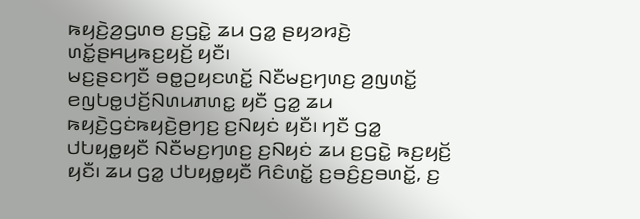ꤒꤟꤢꤧ꤬ꤤ꤬ꤞꤛꤥ ꤢ꤬ꤞꤢꤧ꤭ ꤘꤣ ꤞꤤ꤭ ꤔꤟꤤꤙꤢꤧ꤬ ꤛꤢꤩ꤭ꤔꤌꤣ꤬ꤒꤢ꤬ꤟꤢꤩ꤬ ꤟꤢꤪ꤯
ꤗꤢ꤬ꤔꤢꤚꤢꤪ ꤋꤥ꤭ꤑꤟꤢꤛꤢꤩ꤭ ꤡꤢꤪꤗꤢ꤬ꤚꤛꤢ꤬ ꤤ꤬ꤜꤛꤢꤩ꤭ ꤕꤜꤝꤥ꤭ꤓꤢꤩ꤬ꤡꤛꤣꤊꤛꤢ꤭ ꤟꤢꤪ ꤞꤤ꤭ ꤘꤣ ꤒꤟꤢꤧ꤬ꤞꤢꤦꤒꤟꤢꤧ꤬ꤥ꤬ꤚꤢ꤬ ꤢ꤬ꤡꤟꤢꤦ ꤟꤢꤪ꤯ ꤚꤢꤪ ꤞꤤ꤭ ꤓꤝꤟꤥ꤭ꤟꤢꤪ ꤡꤢꤪꤗꤢ꤬ꤚꤛꤢ꤬ ꤢ꤬ꤡꤟꤢꤦ ꤘꤣ ꤢ꤬ꤞꤢꤧ꤭ ꤒꤢ꤬ꤟꤢꤩ꤬ ꤟꤢꤪ꤯ ꤘꤣ ꤞꤤ꤭ ꤓꤝꤟꤥ꤭ꤟꤢꤪ ꤖꤢꤨꤛꤢꤩ꤭ ꤢ꤬ꤋꤢꤨ꤬ꤢ꤬ꤋꤛꤢꤩ꤭, ꤢ꤬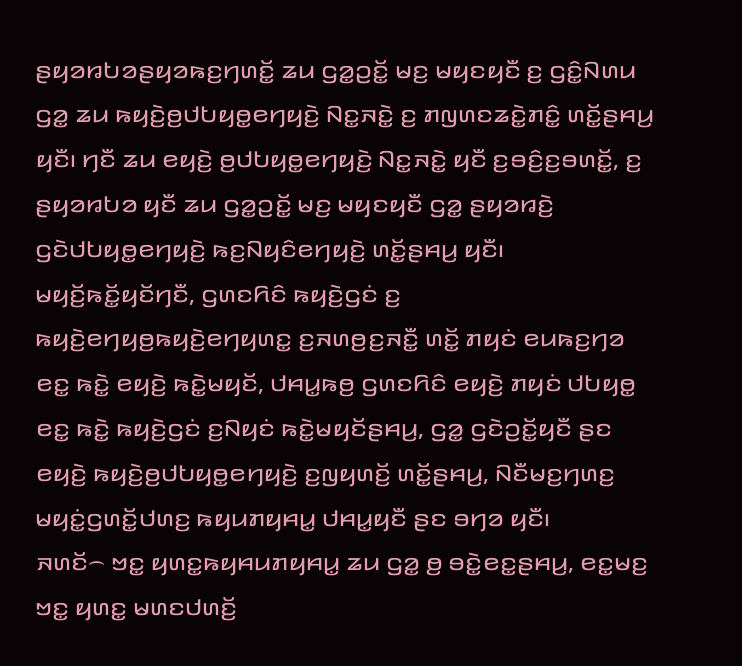ꤔꤟꤤꤙꤝꤤꤔꤟꤤꤒꤢ꤬ꤚꤛꤢꤩ꤭ ꤘꤣ ꤞꤤ꤭ꤑꤢꤩ꤭ ꤗꤢ꤬ ꤗꤟꤢꤟꤢꤪ ꤢ꤬ ꤞꤢꤨ꤭ꤡꤛꤣ ꤞꤤ꤭ ꤘꤣ ꤒꤟꤢꤧ꤬ꤥ꤬ꤓꤝꤟꤥ꤭ꤕꤚꤟꤢꤧ꤬ ꤡꤢ꤭ꤏꤢꤧ꤭ ꤢ꤬ ꤊꤜꤛꤢꤘꤢꤧ꤭ꤊꤢꤨ꤭ ꤛꤢꤩ꤭ꤔꤌꤣ꤬ ꤟꤢꤪ꤯ ꤚꤢꤪ ꤘꤣ ꤕꤟꤢꤧ꤬ ꤥ꤬ꤓꤝꤟꤥ꤭ꤕꤚꤟꤢꤧ꤬ ꤡꤢ꤭ꤏꤢꤧ꤭ ꤟꤢꤪ ꤢ꤬ꤋꤢꤨ꤬ꤢ꤬ꤋꤛꤢꤩ꤭, ꤢ꤬ ꤔꤟꤤꤙꤝꤤ ꤟꤢꤪ ꤘꤣ ꤞꤤ꤭ꤑꤢꤩ꤭ ꤗꤢ꤬ ꤗꤟꤢꤟꤢꤪ ꤞꤤ꤭ ꤔꤟꤤꤙꤢꤧ꤬ ꤞꤢꤧꤓꤝꤟꤥ꤭ꤕꤚꤟꤢꤧ꤬ ꤒꤢ꤬ꤡꤟꤢꤨꤕꤚꤟꤢꤧ꤬ ꤛꤢꤩ꤭ꤔꤌꤣ꤬ ꤟꤢꤪ꤯
ꤗꤟꤢꤩ꤬ꤒꤢꤩ꤭ꤟꤢꤩꤚꤢꤪ, ꤞꤛꤢꤖꤢꤨ ꤒꤟꤢꤧ꤬ꤞꤢꤦ ꤢ꤬ ꤒꤟꤢꤧ꤬ꤕꤚꤟꤥ꤬ꤒꤟꤢꤧ꤬ꤕꤚꤟꤛꤢ꤭ ꤢ꤬ꤏꤛꤥ꤬ꤢ꤬ꤏꤢꤪ꤭ ꤛꤢꤩ꤭ ꤊꤟꤢꤦ ꤕꤣꤒꤢ꤬ꤚꤤ ꤕꤢ꤭ ꤒꤢꤧ꤭ ꤕꤟꤢꤧ꤬ ꤒꤢꤧ꤭ꤗꤟꤢꤩ, ꤓꤌꤣ꤭ꤒꤥ꤬ ꤞꤛꤢꤖꤢꤨ ꤕꤟꤢꤧ꤬ ꤊꤟꤢꤦ ꤓꤝꤟꤥ꤭ ꤕꤢ꤭ ꤒꤢꤧ꤭ ꤒꤟꤢꤧ꤬ꤞꤢꤦ ꤢ꤬ꤡꤟꤢꤦ ꤒꤢꤧ꤭ꤗꤟꤢꤩꤔꤌꤣ꤬, ꤞꤤ꤭ ꤞꤢꤧꤑꤢꤩ꤭ꤟꤢꤪ ꤔꤢ ꤕꤟꤢꤧ꤬ ꤒꤟꤢꤧ꤬ꤥ꤬ꤓꤝꤟꤥ꤭ꤕꤚꤟꤢꤧ꤬ ꤢ꤬ꤜꤟꤛꤢꤩ꤬ ꤛꤢꤩ꤭ꤔꤌꤣ꤬, ꤡꤢꤪꤗꤢ꤬ꤚꤛꤢ꤬ ꤗꤟꤢꤦ꤭ꤞꤛꤢꤩ꤭ꤓꤛꤢ꤬ ꤒꤟꤣꤊꤟꤌꤣ꤭ ꤓꤌꤣ꤭ꤟꤢꤪ ꤔꤢ ꤋꤚꤤ ꤟꤢꤪ꤯
ꤏꤛꤢꤩ꤮ ꤠꤢ꤭ ꤟꤛꤢ꤭ꤒꤟꤌꤣꤊꤟꤌꤣ꤭ ꤘꤣ ꤞꤤ꤭ ꤥ꤬ ꤋꤢꤧ꤭ꤕꤢ꤭ꤔꤌꤣ꤬, ꤕꤢ꤭ꤗꤢ꤬ ꤠꤢ꤭ ꤟꤛꤢ꤭ ꤗꤛꤢꤓꤛꤢꤩ꤬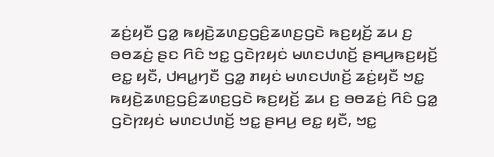ꤘꤢꤦ꤬ꤟꤢꤪ ꤞꤤ꤭ ꤒꤟꤢꤧ꤬ꤘꤛꤢ꤬ꤞꤢꤨ꤬ꤘꤛꤢ꤬ꤞꤢꤧ ꤒꤢ꤬ꤟꤢꤩ꤬ ꤘꤣ ꤢ꤬ ꤋꤥꤘꤢꤦ꤬ ꤔꤢ ꤖꤢꤨ ꤠꤢ꤭ ꤞꤢꤧꤐꤟꤢꤦ ꤗꤛꤢꤓꤛꤢꤩ꤬ ꤔꤌꤣ꤬ꤒꤢ꤬ꤟꤢꤩ꤬ ꤕꤢ꤭ ꤟꤢꤪ, ꤓꤌꤣ꤭ꤚꤢꤪ ꤞꤤ꤭ ꤊꤟꤢꤦ ꤗꤛꤢꤓꤛꤢꤩ꤬ ꤘꤢꤦ꤬ꤟꤢꤪ ꤠꤢ꤭ ꤒꤟꤢꤧ꤬ꤘꤛꤢ꤬ꤞꤢꤨ꤬ꤘꤛꤢ꤬ꤞꤢꤧ ꤒꤢ꤬ꤟꤢꤩ꤬ ꤘꤣ ꤢ꤬ ꤋꤥꤘꤢꤦ꤬ ꤖꤢꤨ ꤞꤤ꤭ ꤞꤢꤧꤐꤟꤢꤦ ꤗꤛꤢꤓꤛꤢꤩ꤬ ꤠꤢ꤭ ꤔꤌꤣ꤬ ꤕꤢ꤭ ꤟꤢꤪ, ꤠꤢ꤭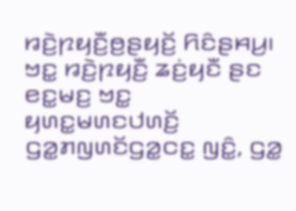ꤙꤢꤧ꤬ꤐꤟꤢꤪ꤬ꤥ꤬ꤔꤟꤢꤩ꤬ ꤖꤢꤨꤔꤌꤣ꤬꤯ ꤠꤢ꤭ ꤙꤢꤧ꤬ꤐꤟꤢꤪ꤬ ꤘꤢꤦ꤬ꤟꤢꤪ ꤔꤢ ꤕꤢ꤭ꤗꤢ꤬ ꤠꤢ꤭ ꤟꤛꤢ꤭ꤗꤛꤢꤓꤛꤢꤩ꤬ ꤞꤤ꤭ꤊꤜꤛꤢꤩꤞꤤ꤭ꤍꤢ꤭ ꤜꤢꤨ꤭, ꤞꤤ꤭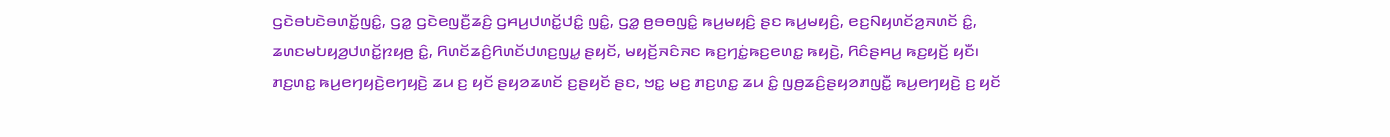ꤞꤢꤧꤋꤝꤢꤧꤋꤛꤢꤩ꤭ꤜꤢꤨ꤭, ꤞꤤ꤭ ꤞꤢꤧꤕꤜꤢꤪ꤬ꤘꤢꤨ꤬ ꤞꤌꤣ꤬ꤓꤛꤢꤩ꤭ꤓꤢꤨ꤭ ꤜꤢꤨ꤭, ꤞꤤ꤭ ꤥ꤬ꤋꤥꤜꤢꤨ꤭ ꤒꤣ꤬ꤗꤟꤢꤨ꤬ ꤔꤢ ꤒꤣ꤬ꤗꤟꤢꤨ꤬, ꤕꤢ꤬ꤡꤟꤛꤢꤩꤤ꤬ꤏꤛꤢꤩ ꤢꤨ꤭, ꤘꤛꤢꤗꤝꤟꤤ꤬ꤓꤛꤢꤩ꤭ꤐꤟꤥ꤬ ꤢꤨ꤭, ꤖꤛꤢꤩꤘꤢꤨ꤬ꤖꤛꤢꤩꤓꤛꤢ꤬ꤜꤣ꤭ ꤔꤟꤢꤩ, ꤗꤟꤢꤩ꤬ꤏꤢꤨꤏꤢ ꤒꤢ꤬ꤚꤢꤦ꤭ꤒꤢ꤬ꤕꤛꤢ꤭ ꤒꤟꤢꤧ꤬, ꤖꤢꤨꤔꤌꤣ꤬ ꤒꤢ꤬ꤟꤢꤩ꤬ ꤟꤢꤪ꤯
ꤊꤢ꤬ꤛꤢ꤭ ꤒꤣ꤬ꤕꤚꤟꤢꤧ꤬ꤕꤚꤟꤢꤧ꤬ ꤘꤣ ꤢ꤬ ꤟꤢꤩ ꤔꤟꤤꤘꤛꤢꤩ ꤢ꤬ꤔꤟꤢꤩ ꤔꤢ, ꤠꤢ꤭ ꤗꤢ꤬ ꤊꤢ꤬ꤛꤢ꤭ ꤘꤣ ꤢꤨ꤭ ꤜꤥ꤬ꤘꤢꤨ꤬ꤔꤟꤤꤊꤜꤢꤪ꤭ ꤒꤣ꤬ꤕꤚꤟꤢꤧ꤬ ꤢ꤬ ꤟꤢꤩ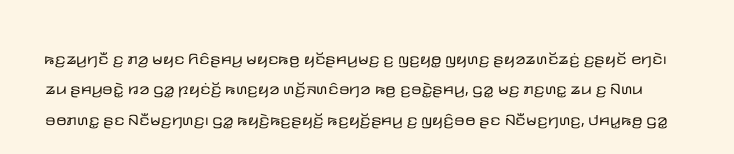ꤒꤢ꤬ꤘꤣ꤬ꤚꤢꤪ ꤢ꤬ ꤊꤤ꤬ ꤗꤟꤢ ꤖꤢꤨꤔꤌꤣ꤬ ꤗꤟꤢꤒꤥ꤬ ꤟꤢꤩꤔꤌꤣ꤬ꤗꤢ꤬ ꤢ꤬ ꤜꤢ꤬ꤟꤥ꤭ ꤜꤟꤛꤢ꤬ ꤔꤟꤤꤘꤛꤢꤩꤘꤢꤦ꤬ ꤢ꤬ꤔꤟꤢꤩ ꤕꤚꤢꤧ꤯
ꤘꤣ ꤔꤌꤣ꤬ꤋꤢꤧ꤭ ꤙꤤ ꤞꤤ꤭ ꤐꤟꤢꤦꤢꤩ꤬ ꤒꤛꤢ꤬ꤟꤤ ꤛꤢꤩ꤬ꤏꤛꤢꤨꤋꤚꤤ ꤒꤥ꤬ ꤢ꤬ꤋꤢꤧ꤭ꤔꤌꤣ꤬, ꤞꤤ꤭ ꤗꤢ꤬ ꤊꤢ꤬ꤛꤢ꤭ ꤘꤣ ꤢ꤬ ꤡꤛꤣ ꤋꤥꤊꤛꤢ꤭ ꤔꤢ ꤡꤢꤪꤗꤢ꤬ꤚꤛꤢ꤬꤯ ꤞꤤ꤭ ꤒꤟꤢꤧ꤬ꤒꤢ꤬ꤔꤟꤢꤩ꤬ ꤒꤢ꤬ꤟꤢꤩ꤬ꤔꤌꤣ꤬ ꤢ꤬ ꤜꤟꤢꤨ꤬ꤋꤥ ꤔꤢ ꤡꤢꤪꤗꤢ꤬ꤚꤛꤢ꤬, ꤓꤌꤣ꤭ꤒꤥ꤬ ꤞꤤ꤭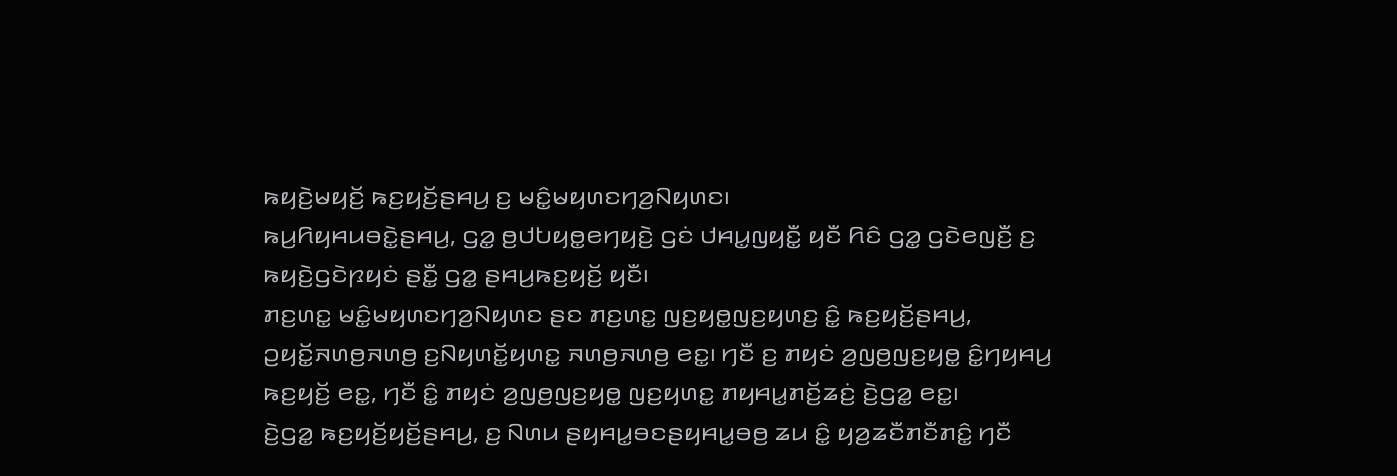ꤒꤟꤢꤧ꤬ꤗꤟꤢꤩ꤬ ꤒꤢ꤬ꤟꤢꤩ꤬ꤔꤌꤣ꤬ ꤢ꤬ ꤗꤢꤨ꤭ꤗꤟꤛꤢꤚꤤ꤬ꤡꤟꤛꤢ꤯
ꤒꤣ꤬ꤖꤟꤌꤣꤋꤢꤧ꤭ꤔꤌꤣ꤬, ꤞꤤ꤭ ꤥ꤬ꤓꤝꤟꤥ꤭ꤕꤚꤟꤢꤧ꤬ ꤞꤢꤦ ꤓꤌꤣ꤭ꤜꤟꤢꤪ꤭ ꤟꤢꤪ ꤖꤢꤨ ꤞꤤ꤭ ꤞꤢꤧꤕꤜꤢꤪ꤬ ꤢ꤬ ꤒꤟꤢꤧ꤬ꤞꤢꤧꤐꤟꤢꤦ ꤔꤢꤪ꤭ ꤞꤤ꤭ ꤔꤌꤣ꤬ꤒꤢ꤬ꤟꤢꤩ꤬ ꤟꤢꤪ꤯
ꤊꤢ꤬ꤛꤢ꤭ ꤗꤢꤨ꤭ꤗꤟꤛꤢꤚꤤ꤬ꤡꤟꤛꤢ ꤔꤢ ꤊꤢ꤬ꤛꤢ꤭ ꤜꤢ꤬ꤟꤥ꤭ꤜꤢ꤬ꤟꤛꤢ꤬ ꤢꤨ꤭ ꤒꤢ꤬ꤟꤢꤩ꤬ꤔꤌꤣ꤬, ꤑꤟꤢꤩ꤭ꤏꤛꤥ꤬ꤏꤛꤥ꤬ ꤢ꤬ꤡꤟꤛꤢꤩ꤭ꤟꤛꤢ꤭ ꤏꤛꤥ꤬ꤏꤛꤥ꤬ ꤕꤢ꤭꤯ ꤚꤢꤪ ꤢ꤬ ꤊꤟꤢꤦ ꤤ꤬ꤜꤥ꤬ꤜꤢ꤬ꤟꤥ꤭ ꤢꤨ꤭ꤚꤟꤌꤣ꤬ ꤒꤢ꤬ꤟꤢꤩ꤬ ꤕꤢ꤭, ꤚꤢꤪ ꤢꤨ꤭ ꤊꤟꤢꤦ ꤤ꤬ꤜꤥ꤬ꤜꤢ꤬ꤟꤥ꤭ ꤜꤢ꤬ꤟꤛꤢ꤭ ꤊꤟꤌꤣ꤭ꤊꤢꤩ꤬ꤘꤢꤦ꤬ ꤢꤧ꤬ꤞꤤ꤭ ꤕꤢ꤭꤯
ꤢꤧ꤬ꤞꤤ꤭ ꤒꤢ꤬ꤟꤢꤩ꤬ꤟꤢꤩ꤬ꤔꤌꤣ꤬, ꤢ꤬ ꤡꤛꤣ ꤔꤟꤌꤣ꤭ꤋꤢꤔꤟꤌꤣ꤭ꤋꤥ꤬ ꤘꤣ ꤢꤨ꤭ ꤟꤤ꤬ꤘꤢꤪꤊꤢꤪꤊꤢꤨ꤭ ꤚꤢꤪ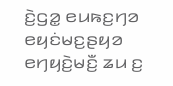ꤢꤧ꤬ꤞꤤ꤭ ꤕꤣꤒꤢ꤬ꤚꤤ ꤕꤟꤢꤦꤗꤢ꤬ꤔꤟꤤ ꤕꤚꤟꤢꤧ꤬ꤗꤢꤪ꤬ ꤘꤣ ꤢ꤬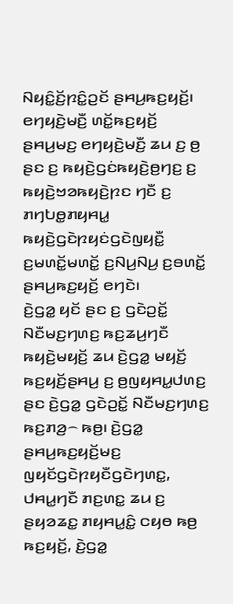ꤡꤟꤢꤨ꤭ꤢꤩ꤬ꤐꤢꤨ꤭ꤑꤢꤩ ꤔꤌꤣ꤬ꤒꤢ꤬ꤟꤢꤩ꤬꤯ ꤕꤚꤟꤢꤧ꤬ꤗꤢꤪ꤬ ꤛꤢꤩ꤭ꤒꤢ꤬ꤟꤢꤩ꤬ ꤔꤌꤣ꤬ꤗꤢ꤬ ꤕꤚꤟꤢꤧ꤬ꤗꤢꤪ꤬ ꤘꤣ ꤢ꤬ ꤥ꤬ ꤔꤢ ꤢ꤬ ꤒꤟꤢꤧ꤬ꤞꤢꤦꤒꤟꤢꤧ꤬ꤥ꤬ꤚꤢ꤬ ꤢ꤬ ꤒꤟꤢꤧ꤬ꤠꤤꤒꤟꤢꤧ꤬ꤐꤢ ꤚꤢꤪ ꤢ꤬ ꤊꤚꤝꤥ꤭ꤊꤟꤌꤣ꤭ ꤒꤟꤢꤧ꤬ꤞꤢꤧꤐꤟꤢꤦꤞꤢꤧꤜꤟꤢꤪ꤭ ꤢ꤬ꤗꤛꤢꤩ꤭ꤗꤛꤢꤩ꤭ ꤢ꤬ꤡꤣ꤬ꤡꤣ꤬ ꤢ꤬ꤋꤛꤢꤩ꤭ ꤔꤌꤣ꤬ꤒꤢ꤬ꤟꤢꤩ꤬ ꤕꤚꤢꤧ꤯
ꤢꤧ꤬ꤞꤤ꤭ ꤟꤢꤩ ꤔꤢ ꤢ꤬ ꤞꤢꤧꤑꤢꤩ꤭ ꤡꤢꤪꤗꤢ꤬ꤚꤛꤢ꤬ ꤒꤢ꤬ꤘꤣ꤬ꤚꤢꤪ ꤒꤟꤢꤧ꤬ꤗꤟꤢꤩ꤬ ꤘꤣ ꤢꤧ꤬ꤞꤤ꤭ ꤗꤟꤢꤩ꤬ ꤒꤢ꤬ꤟꤢꤩ꤬ꤔꤌꤣ꤬ ꤢ꤬ ꤥ꤬ꤜꤟꤌꤣ꤭ꤓꤛꤢ꤬ ꤔꤢ ꤢꤧ꤬ꤞꤤ꤭ ꤞꤢꤧꤑꤢꤩ꤭ ꤡꤢꤪꤗꤢ꤬ꤚꤛꤢ꤬ ꤒꤢ꤬ꤊꤤ꤬꤮ ꤒꤥ꤬꤯ ꤢꤧ꤬ꤞꤤ꤭ ꤔꤌꤣ꤬ꤒꤢ꤬ꤟꤢꤩ꤬ꤗꤢ꤬ ꤜꤟꤢꤩꤞꤢꤧꤐꤟꤢꤪꤞꤢꤧꤚꤛꤢ꤭, ꤓꤌꤣ꤭ꤚꤢꤪ ꤊꤢ꤬ꤛꤢ꤭ ꤘꤣ ꤢ꤬ ꤔꤟꤤꤘꤢ꤭ ꤊꤟꤌꤣ꤭ꤢꤨ꤭ ꤍꤟꤥ ꤒꤥ꤬ ꤒꤢ꤬ꤟꤢꤩ꤬, ꤢꤧ꤬ꤞꤤ꤭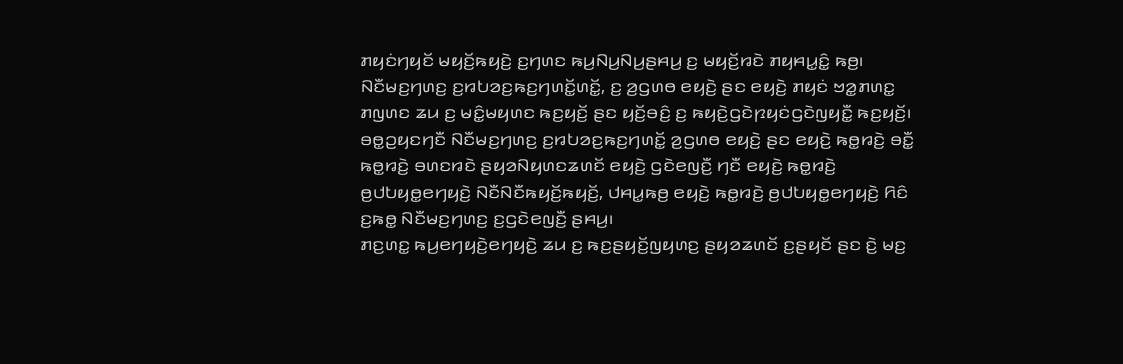ꤊꤟꤢꤦꤚꤟꤢꤩ ꤗꤟꤢꤩ꤬ꤒꤟꤢꤧ꤬ ꤢ꤬ꤚꤛꤢ ꤒꤣ꤬ꤡꤣ꤬ꤡꤣ꤬ꤔꤌꤣ꤬ ꤢ꤬ ꤗꤟꤢꤩ꤬ꤙꤢꤧ ꤊꤟꤌꤣ꤭ꤢꤨ꤭ ꤒꤥ꤬꤯
ꤡꤢꤪꤗꤢ꤬ꤚꤛꤢ꤬ ꤢ꤬ꤙꤝꤤꤢ꤬ꤒꤢ꤬ꤚꤛꤢꤩ꤭ꤛꤢꤩ꤭, ꤢ꤬ ꤤ꤬ꤞꤛꤥ ꤕꤟꤢꤧ꤬ ꤔꤢ ꤕꤟꤢꤧ꤬ ꤊꤟꤢꤦ ꤠꤤ꤭ꤊꤛꤢ꤭ ꤊꤜꤛꤢ ꤘꤣ ꤢ꤬ ꤗꤢꤨ꤭ꤗꤟꤛꤢ ꤒꤢ꤬ꤟꤢꤩ꤬ ꤔꤢ ꤟꤢꤩ꤬ꤋꤢꤨ꤬ ꤢ꤬ ꤒꤟꤢꤧ꤬ꤞꤢꤧꤐꤟꤢꤦꤞꤢꤧꤜꤟꤢꤪ꤭ ꤒꤢ꤬ꤟꤢꤩ꤬꤯ ꤋꤥ꤭ꤑꤟꤢꤚꤢꤪ ꤡꤢꤪꤗꤢ꤬ꤚꤛꤢ꤬ ꤢ꤬ꤙꤝꤤꤢ꤬ꤒꤢ꤬ꤚꤛꤢꤩ꤭ ꤤ꤬ꤞꤛꤥ ꤕꤟꤢꤧ꤬ ꤔꤢ ꤕꤟꤢꤧ꤬ ꤒꤥ꤭ꤙꤢꤧ꤬ ꤋꤢꤪ꤭ ꤒꤥ꤭ꤙꤢꤧ꤬ ꤋꤛꤢꤙꤢꤧ ꤔꤟꤤꤡꤟꤛꤢꤘꤛꤢꤩ ꤕꤟꤢꤧ꤬ ꤞꤢꤧꤕꤜꤢꤪ꤬ ꤚꤢꤪ ꤕꤟꤢꤧ꤬ ꤒꤥ꤭ꤙꤢꤧ꤬ ꤥ꤬ꤓꤝꤟꤥ꤭ꤕꤚꤟꤢꤧ꤬ ꤡꤢꤪꤡꤢꤪꤒꤟꤢꤩ꤬ꤒꤟꤢꤩ꤬, ꤓꤌꤣ꤭ꤒꤥ꤬ ꤕꤟꤢꤧ꤬ ꤒꤥ꤭ꤙꤢꤧ꤬ ꤥ꤬ꤓꤝꤟꤥ꤭ꤕꤚꤟꤢꤧ꤬ ꤖꤢꤨ ꤢ꤬ꤒꤥ꤭ ꤡꤢꤪꤗꤢ꤬ꤚꤛꤢ꤬ ꤢ꤬ꤞꤢꤧꤕꤜꤢꤪ꤬ ꤔꤌꤣ꤬꤯
ꤊꤢ꤬ꤛꤢ꤭ ꤒꤣ꤬ꤕꤚꤟꤢꤧ꤬ꤕꤚꤟꤢꤧ꤬ ꤘꤣ ꤢ꤬ ꤒꤢ꤬ꤔꤟꤢꤩ꤬ꤜꤟꤛꤢ꤬ ꤔꤟꤤꤘꤛꤢꤩ ꤢ꤬ꤔꤟꤢꤩ ꤔꤢ ꤢꤧ꤬ ꤗꤢ꤬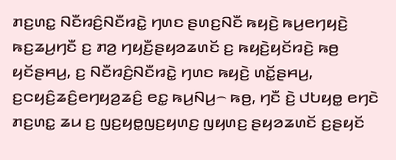ꤊꤢ꤬ꤛꤢ꤭ ꤡꤢꤪꤙꤢꤨ꤬ꤡꤢꤪꤙꤢꤧ꤭ ꤚꤛꤢ ꤔꤛꤢ꤬ꤡꤢꤪ ꤒꤟꤢꤧ꤬ ꤒꤣ꤬ꤕꤚꤟꤢꤧ꤬ ꤒꤢ꤬ꤘꤣ꤬ꤚꤢꤪ ꤢ꤬ ꤊꤤ꤬ ꤚꤟꤢꤪ꤬ꤔꤟꤤꤘꤛꤢꤩ ꤢ꤬ ꤒꤟꤢꤧ꤬ꤟꤢꤩꤙꤢꤧ꤬ ꤒꤥ꤬ ꤟꤢꤩꤔꤌꤣ꤬, ꤢ꤬ ꤡꤢꤪꤙꤢꤨ꤬ꤡꤢꤪꤙꤢꤧ꤭ ꤚꤛꤢ ꤒꤟꤢꤧ꤬ ꤛꤢꤩ꤭ꤔꤌꤣ꤬, ꤢ꤬ꤍꤟꤢꤨ꤬ꤘꤢꤨ꤬ꤕꤚꤟꤤ꤬ꤘꤢꤨ꤬ ꤕꤢ꤭ ꤒꤣ꤬ꤡꤣ꤬꤮ ꤒꤥ꤬, ꤚꤢꤪ ꤢꤧ꤬ ꤓꤝꤟꤥ꤭ ꤕꤚꤢꤧ ꤊꤢ꤬ꤛꤢ꤭ ꤘꤣ ꤢ꤬ ꤜꤢ꤬ꤟꤥ꤭ꤜꤢ꤬ꤟꤛꤢ꤬ ꤜꤟꤛꤢ꤬ ꤔꤟꤤꤘꤛꤢꤩ ꤢ꤬ꤔꤟꤢꤩ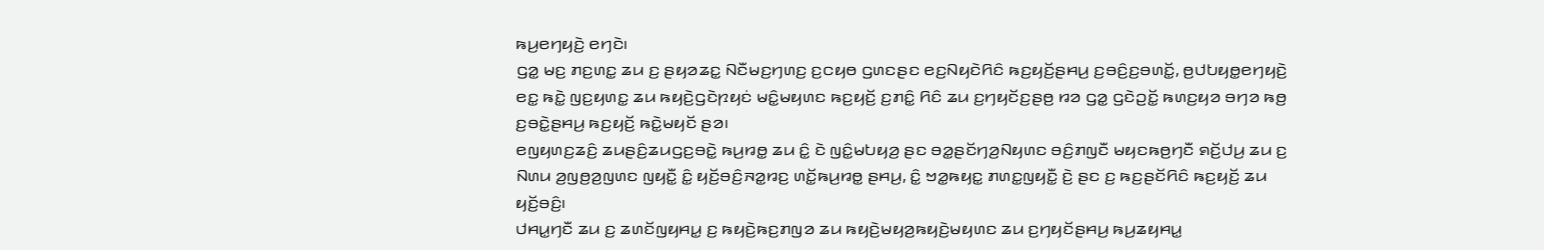ꤒꤣ꤬ꤕꤚꤟꤢꤧ꤬ ꤕꤚꤢꤧ꤯
ꤞꤤ꤭ ꤗꤢ꤬ ꤊꤢ꤬ꤛꤢ꤭ ꤘꤣ ꤢ꤬ ꤔꤟꤤꤘꤢ꤭ ꤡꤢꤪꤗꤢ꤬ꤚꤛꤢ꤬ ꤢ꤬ꤍꤟꤥ ꤞꤛꤢꤔꤢ ꤕꤢ꤬ꤡꤟꤢꤧꤖꤢꤨ ꤒꤢ꤬ꤟꤢꤩ꤬ꤔꤌꤣ꤬ ꤢ꤬ꤋꤢꤨ꤬ꤢ꤬ꤋꤛꤢꤩ꤭, ꤥ꤬ꤓꤝꤟꤥ꤭ꤕꤚꤟꤢꤧ꤬ ꤕꤢ꤭ ꤒꤢꤧ꤭ ꤜꤢ꤬ꤟꤛꤢ꤭ ꤘꤣ ꤒꤟꤢꤧ꤬ꤞꤢꤧꤐꤟꤢꤦ ꤗꤢꤨ꤭ꤗꤟꤛꤢ ꤒꤢ꤬ꤟꤢꤩ꤬ ꤢ꤬ꤊꤢꤨ꤭ ꤖꤢꤨ ꤘꤣ ꤢ꤬ꤚꤟꤢꤩꤢ꤬ꤔꤥ꤬ ꤙꤤ ꤞꤤ꤭ ꤞꤢꤧꤑꤢꤩ꤭ ꤒꤛꤢ꤬ꤟꤤ ꤋꤚꤤ ꤒꤥ꤬ ꤢ꤬ꤋꤢꤧ꤭ꤔꤌꤣ꤬ ꤒꤢ꤬ꤟꤢꤩ꤬ ꤒꤢꤧ꤭ꤗꤟꤢꤩ ꤔꤤ꤯
ꤕꤜꤟꤛꤢ꤬ꤘꤢꤨ꤬ ꤘꤣꤔꤢꤨ꤬ꤘꤣꤞꤢ꤬ꤋꤢꤧ꤭ ꤒꤣ꤬ꤙꤥ꤭ ꤘꤣ ꤢꤨ꤭ ꤢꤧ ꤜꤢꤨ꤭ꤗꤝꤟꤤ꤬ ꤔꤢ ꤋꤤ꤭ꤔꤢꤩꤚꤤ꤬ꤡꤟꤛꤢ ꤋꤢꤨ꤬ꤊꤜꤢꤪ ꤗꤟꤢꤒꤥ꤬ꤚꤢꤪ ꤎꤢꤩ꤬ꤓꤣ꤬ ꤘꤣ ꤢ꤬ ꤡꤛꤣ ꤤ꤬ꤜꤥ꤬ꤤ꤬ꤜꤛꤢ ꤜꤟꤢꤪ꤭ ꤢꤨ꤭ ꤟꤢꤩ꤬ꤋꤢꤨ꤬ꤏꤤ꤭ꤙꤢ꤬ ꤛꤢꤩ꤭ꤒꤣ꤬ꤙꤥ꤭ ꤔꤌꤣ꤬, ꤢꤨ꤭ ꤠꤤ꤭ꤒꤟꤢ꤭ ꤊꤛꤢ꤭ꤜꤟꤢꤪ꤭ ꤢꤧ꤬ ꤔꤢ ꤢ꤬ ꤒꤢ꤬ꤔꤢꤩꤖꤢꤨ ꤒꤢ꤬ꤟꤢꤩ꤬ ꤘꤣ ꤟꤢꤩ꤬ꤋꤢꤨ꤬꤯
ꤓꤌꤣ꤭ꤚꤢꤪ ꤘꤣ ꤢ꤬ ꤘꤛꤢꤩꤜꤟꤌꤣ꤭ ꤢ꤬ ꤒꤟꤢꤧ꤬ꤒꤢ꤬ꤊꤜꤤ ꤘꤣ ꤒꤟꤢꤧ꤬ꤗꤟꤤ꤬ꤒꤟꤢꤧ꤬ꤗꤟꤛꤢ ꤘꤣ ꤢ꤬ꤚꤟꤢꤩꤔꤌꤣ꤬ ꤒꤣ꤬ꤘꤟꤌꤣ꤭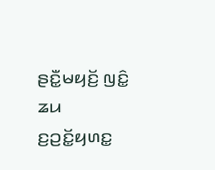ꤔꤢꤪ꤭ꤗꤟꤢꤩ꤬ ꤜꤢꤨ꤭ ꤘꤣ ꤢ꤬ꤑꤢꤩ꤭ꤟꤛꤢ꤭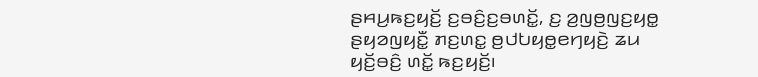ꤔꤌꤣ꤬ꤒꤢ꤬ꤟꤢꤩ꤬ ꤢ꤬ꤋꤢꤨ꤬ꤢ꤬ꤋꤛꤢꤩ꤭, ꤢ꤬ ꤤ꤬ꤜꤥ꤬ꤜꤢ꤬ꤟꤥ꤭ ꤔꤟꤤꤜꤟꤢꤪ꤭ ꤊꤢ꤬ꤛꤢ꤭ ꤥ꤬ꤓꤝꤟꤥ꤭ꤕꤚꤟꤢꤧ꤬ ꤘꤣ ꤟꤢꤩ꤬ꤋꤢꤨ꤬ ꤛꤢꤩ꤭ ꤒꤢ꤬ꤟꤢꤩ꤬꤯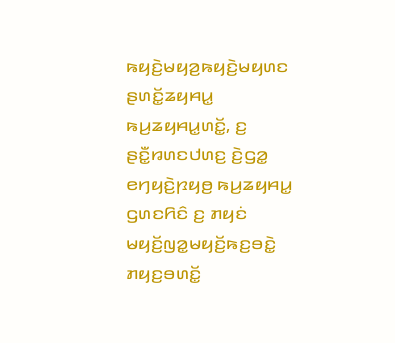ꤒꤟꤢꤧ꤬ꤗꤟꤤ꤬ꤒꤟꤢꤧ꤬ꤗꤟꤛꤢ ꤔꤛꤢꤩ꤭ꤘꤟꤌꤣ꤭ ꤒꤣ꤬ꤘꤟꤌꤣ꤭ꤛꤢꤩ꤭, ꤢ꤬ ꤔꤢꤪ꤭ꤙꤛꤢꤓꤛꤢ꤬ ꤢꤧ꤬ꤞꤤ꤭ ꤕꤚꤟꤢꤧ꤬ꤐꤟꤥ꤬ ꤒꤣ꤬ꤘꤟꤌꤣ꤭ ꤞꤛꤢꤖꤢꤨ ꤢ꤬ ꤊꤟꤢꤦ ꤗꤟꤢꤩ꤬ꤜꤤ꤭ꤗꤟꤢꤩ꤬ꤒꤢ꤬ꤋꤢꤧ꤭ ꤊꤟꤢ꤬ꤋꤛꤢꤩ꤭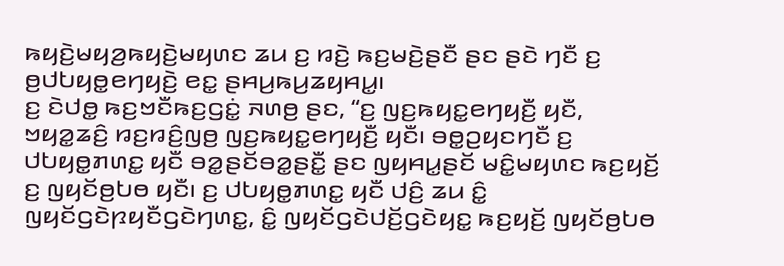ꤒꤟꤢꤧ꤬ꤗꤟꤤ꤬ꤒꤟꤢꤧ꤬ꤗꤟꤛꤢ ꤘꤣ ꤢ꤬ ꤙꤢꤧ꤬ ꤒꤢ꤬ꤗꤢꤧ꤬ꤔꤢꤪ ꤔꤢ ꤔꤢꤧ ꤚꤢꤪ ꤢ꤬ ꤥ꤬ꤓꤝꤟꤥ꤭ꤕꤚꤟꤢꤧ꤬ ꤕꤢ꤭ ꤔꤌꤣ꤬ꤒꤣ꤬ꤘꤟꤌꤣ꤭꤯
ꤢ꤬ ꤢꤧꤓꤥ꤭ ꤒꤢ꤬ꤠꤢꤪꤒꤢ꤬ꤞꤢꤦ꤭ ꤏꤛꤥ꤬ ꤔꤢ, “ꤢ꤬ ꤜꤢ꤬ꤒꤟꤢ꤭ꤕꤚꤟꤢꤪ꤬ ꤟꤢꤪ, ꤠꤟꤤ꤭ꤘꤢꤨ꤬ ꤙꤢ꤬ꤙꤢꤨ꤬ꤜꤥ꤬ ꤜꤢ꤬ꤒꤟꤢ꤭ꤕꤚꤟꤢꤪ꤬ ꤟꤢꤪ꤯ ꤋꤥ꤭ꤑꤟꤢꤚꤢꤪ ꤢ꤬ ꤓꤝꤟꤥ꤭ꤊꤛꤢ꤭ ꤟꤢꤪ ꤋꤤ꤭ꤔꤢꤩꤋꤤ꤭ꤔꤢꤪ꤭ ꤔꤢ ꤜꤟꤌꤣ꤭ꤔꤢꤩ ꤗꤢꤨ꤭ꤗꤟꤛꤢ ꤒꤢ꤬ꤟꤢꤩ꤬ ꤢ꤬ ꤜꤟꤢꤩꤥ꤬ꤝꤥ ꤟꤢꤪ꤯ ꤢ꤬ ꤓꤝꤟꤥ꤭ꤊꤛꤢ꤭ ꤟꤢꤪ ꤓꤢꤨ꤬ ꤘꤣ ꤢꤨ꤭ ꤜꤟꤢꤩꤞꤢꤧꤐꤟꤢꤪꤞꤢꤧꤚꤛꤢ꤭, ꤢꤨ꤭ ꤜꤟꤢꤩꤞꤢꤧꤓꤢꤩ꤬ꤞꤢꤧꤟꤢ꤭ ꤒꤢ꤬ꤟꤢꤩ꤬ ꤜꤟꤢꤩꤥ꤬ꤝꤥ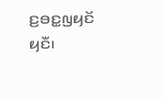ꤢ꤬ꤋꤢ꤭ꤜꤟꤢꤩ ꤟꤢꤪ꤯